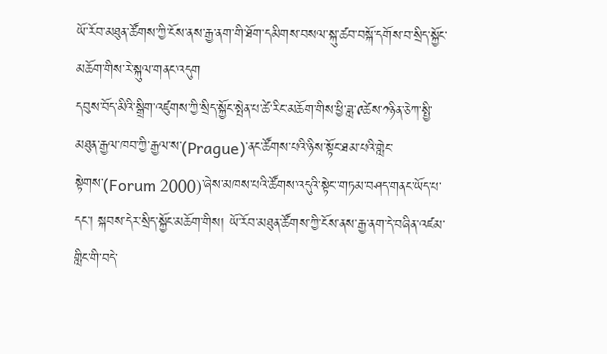ཡོ་རོབ་མཐུན་ཚོགས་ཀྱི་ངོས་ནས་རྒྱ་ནག་གི་ཐོག་དམིགས་བསལ་སྐུ་ཚབ་བསྐོ་དགོས་བ་སྲིད་སྐྱོང་མཆོག་གིས་རེ་སྐུལ་གནང་འདུག
དབུས་བོད་མིའི་སྒྲིག་འཛུགས་ཀྱི་སྲིད་སྐྱོང་སྤེན་པ་ཚེ་རིང་མཆོག་གིས་ཕྱི་ཟླ་༩ཚེས་༡ཉིན་ཅེཀ་སྤྱི་མཐུན་རྒྱལ་ཁབ་ཀྱི་རྒྱལ་ས་(Prague)་ནང་ཚོགས་པའི་ཉིས་སྟོང་ཐམ་པའི་གླེང་སྟེགས་(Forum 2000)་ཞེས་མཁས་པའི་ཚོགས་འདུའི་སྟེང་་གཏམ་བཤད་གནང་ཡོད་པ་དང་། སྐབས་དེར་སྲིད་སྐྱོང་མཆོག་གིས། ཡོ་རོབ་མཐུན་ཚོགས་ཀྱི་ངོས་ནས་རྒྱ་ནག་དེ་བཞིན་འཛམ་གླིང་གི་བདེ་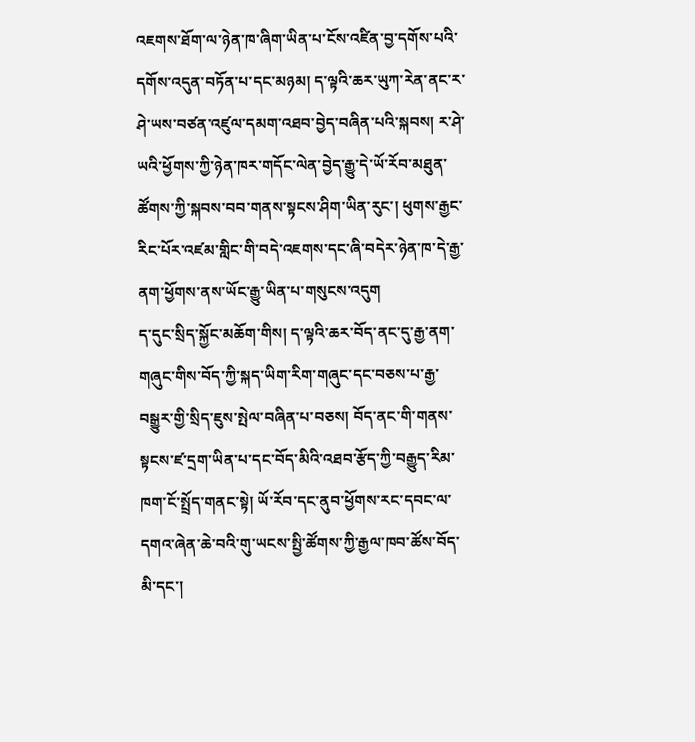འཇགས་ཐོག་ལ་ཉེན་ཁ་ཞིག་ཡིན་པ་ངོས་འཛིན་བྱ་དགོས་པའི་དགོས་འདུན་བཏོན་པ་དང་མཉམ། ད་ལྟའི་ཆར་ཡུཀ་རེན་ནང་ར་ཤེ་ཡས་བཙན་འཛུལ་དམག་འཐབ་བྱེད་བཞིན་པའི་སྐབས། ར་ཤེ་ཡའི་ཕྱོགས་ཀྱི་ཉེན་ཁར་གདོང་ལེན་བྱེད་རྒྱུ་དེ་ཡོ་རོབ་མཐུན་ཚོགས་ཀྱི་སྐབས་བབ་གནས་སྟངས་ཤིག་ཡིན་རུང་། ཕུགས་རྒྱང་རིང་པོར་འཛམ་གླིང་གི་བདེ་འཇགས་དང་ཞི་བདེར་ཉེན་ཁ་དེ་རྒྱ་ནག་ཕྱོགས་ནས་ཡོང་རྒྱུ་ཡིན་པ་གསུངས་འདུག
ད་དུང་སྲིད་སྐྱོང་མཆོག་གིས། ད་ལྟའི་ཆར་བོད་ནང་དུ་རྒྱ་ནག་གཞུང་གིས་བོད་ཀྱི་སྐད་ཡིག་རིག་གཞུང་དང་བཅས་པ་རྒྱ་བསྒྱུར་གྱི་སྲིད་ཇུས་སྤེལ་བཞིན་པ་བཅས། བོད་ནང་གི་གནས་སྟངས་ཛ་དྲག་ཡིན་པ་དང་བོད་མིའི་འཐབ་རྩོད་ཀྱི་བརྒྱུད་རིམ་ཁག་ངོ་སྤྲོད་གནང་སྟེ། ཡོ་རོབ་དང་ནུབ་ཕྱོགས་རང་དབང་ལ་དགའ་ཞེན་ཆེ་བའི་གུ་ཡངས་སྤྱི་ཚོགས་ཀྱི་རྒྱལ་ཁབ་ཚོས་བོད་མི་དང་།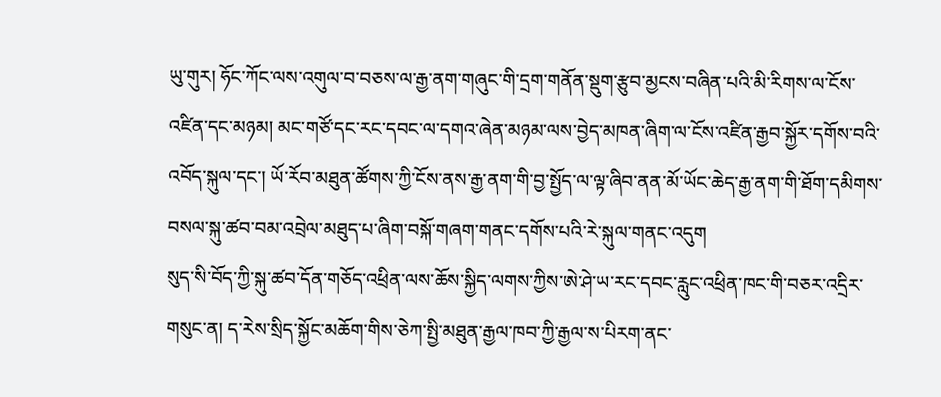ཡུ་གུར། ཧོང་ཀོང་ལས་འགུལ་བ་བཅས་ལ་རྒྱ་ནག་གཞུང་གི་དྲག་གནོན་སྡུག་རྩུབ་མྱངས་བཞིན་པའི་མི་རིགས་ལ་ངོས་འཛིན་དང་མཉམ། མང་གཙོ་དང་རང་དབང་ལ་དགའ་ཞེན་མཉམ་ལས་བྱེད་མཁན་ཞིག་ལ་ངོས་འཛིན་རྒྱབ་སྐྱོར་དགོས་བའི་འབོད་སྐུལ་དང་། ཡོ་རོབ་མཐུན་ཚོགས་ཀྱི་ངོས་ནས་རྒྱ་ནག་གི་བྱ་སྤྱོད་ལ་ལྟ་ཞིབ་ནན་མོ་ཡོང་ཆེད་རྒྱ་ནག་གི་ཐོག་དམིགས་བསལ་སྐུ་ཚབ་བམ་འབྲེལ་མཐུད་པ་ཞིག་བསྐོ་གཞག་གནང་དགོས་པའི་རེ་སྐུལ་གནང་འདུག
སུད་སི་བོད་ཀྱི་སྐུ་ཚབ་དོན་གཅོད་འཕྲིན་ལས་ཆོས་སྐྱིད་ལགས་ཀྱིས་ཨེ་ཤེ་ཡ་རང་དབང་རླུང་འཕྲིན་ཁང་གི་བཅར་འདྲིར་གསུང་ན། ད་རེས་སྲིད་སྐྱོང་མཆོག་གིས་ཅེཀ་སྤྱི་མཐུན་རྒྱལ་ཁབ་ཀྱི་རྒྱལ་ས་པིརག་ནང་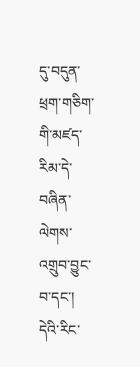དུ་བདུན་ཕྲག་གཅིག་གི་མཛད་རིམ་དེ་བཞིན་ལེགས་འགྲུབ་བྱུང་བ་དང་། དེའི་རིང་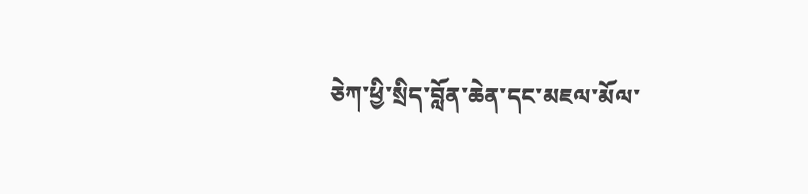ཅེཀ་ཕྱི་སྲིད་བློན་ཆེན་དང་མཇལ་མོལ་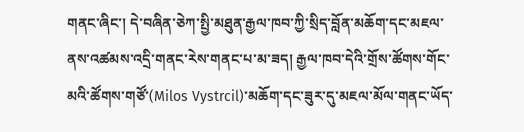གནང་ཞིང་། དེ་བཞིན་ཅེཀ་སྤྱི་མཐུན་རྒྱལ་ཁབ་ཀྱི་སྲིད་བློན་མཆོག་དང་མཇལ་ནས་འཚམས་འདྲི་གནང་རེས་གནང་པ་མ་ཟད། རྒྱལ་ཁབ་དེའི་གྲོས་ཚོགས་གོང་མའི་ཚོགས་གཙོ་(Milos Vystrcil)་མཆོག་དང་ཟུར་དུ་མཇལ་མོལ་གནང་ཡོད་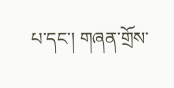པ་དང་། གཞན་གྲོས་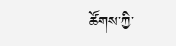ཚོགས་ཀྱི་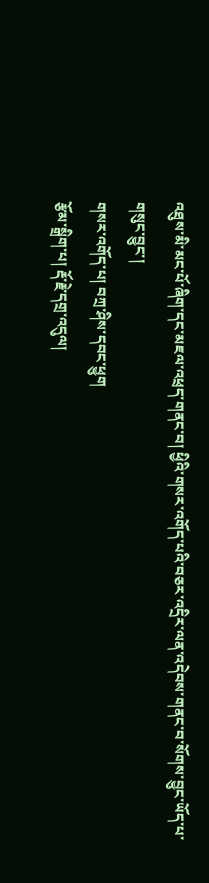འཐུས་མི་མང་པོ་ཞིག་དང་མཇལ་འཕྲད་གནང་བ། ཕྱིའི་གསར་འགོད་པའི་བཅར་འདྲིར་ལན་འདེབས་གནང་བ་སོགས་བྱུང་ཡོད་པ་གསུང་བྱུང་།
གསར་འགོད་པ། བཀྲ་ཤིས་དབང་ཕྱུག
རྩོམ་སྒྲིག་པ། རྡོ་རྗེ་དགྲ་འདུལ།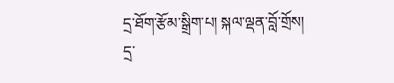དྲ་ཐོག་རྩོམ་སྒྲིག་པ། སྐལ་ལྡན་བློ་གྲོས།
དྲ་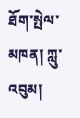ཐོག་སྤེལ་མཁན། ཀླུ་འབུམ།